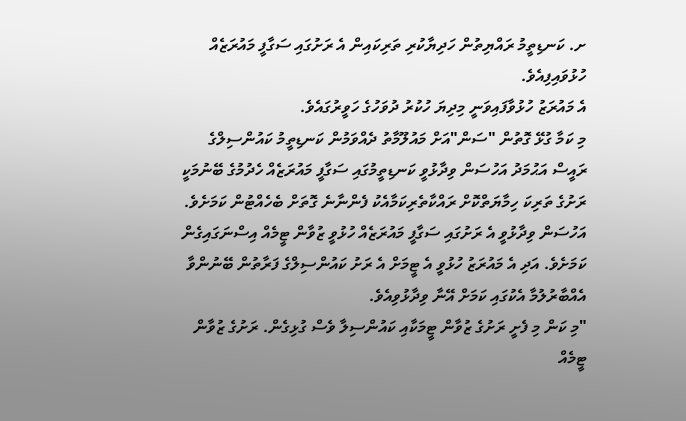ށ. ކަނޑިތީމު ރައްޔިތުން ހަދިޔާކުރި ތަރިކައިން އެ ރަށުގައި ސަގާފީ މައުރަޒެއް ހުޅުވައިފިއެވެ.
އެ މައުރަޒު ހުޅުވާފައިވަނީ މިދިޔަ ހުކުރު ދުވަހުގެ ހަވީރުގައެވެ.
މި ކަމާ ގުޅޭ ގޮތުން "ސަން"އަށް މައުލޫމާތު ދެއްވަމުން ކަނޑިތީމު ކައުންސިލްގެ ރައީސް އަޙުމަދު އަހުސަން ވިދާޅުވީ ކަނޑިތީމުގައި ސަގާފީ މައުރަޒެއް ހެދުމުގެ ބޭނުމަކީ ރަށުގެ ތަރިކަ ހިމާޔަތްކޮށް ރައްކާތެރިކަމާއެކު ފެންނާނެ ގޮތަށް ބެހެއްޓުން ކަމަށެވެ.
އަހުސަން ވިދާޅުވީ އެ ރަށުގައި ސަގާފީ މައުރަޒެއް ހުޅުވީ ޒުވާން ޓީމެއް އިސްނަގައިގެން ކަމަށެވެ. އަދި އެ މައުރަޒު ހުޅުވީ އެ ޓީމަށް އެ ރަށު ކައުންސިލްގެ ފަރާތުން ބޭނުންވާ އެއްބާރުލުމާ އެކުގައި ކަމަށް އޭނާ ވިދާޅުވިއެވެ.
"މި ކަން މި ފެށީ ރަށުގެ ޒުވާން ޓީމަކާއި ކައުންސިލާ ވެސް ގުޅިގެން. ރަށުގެ ޒުވާން ޓީމެއް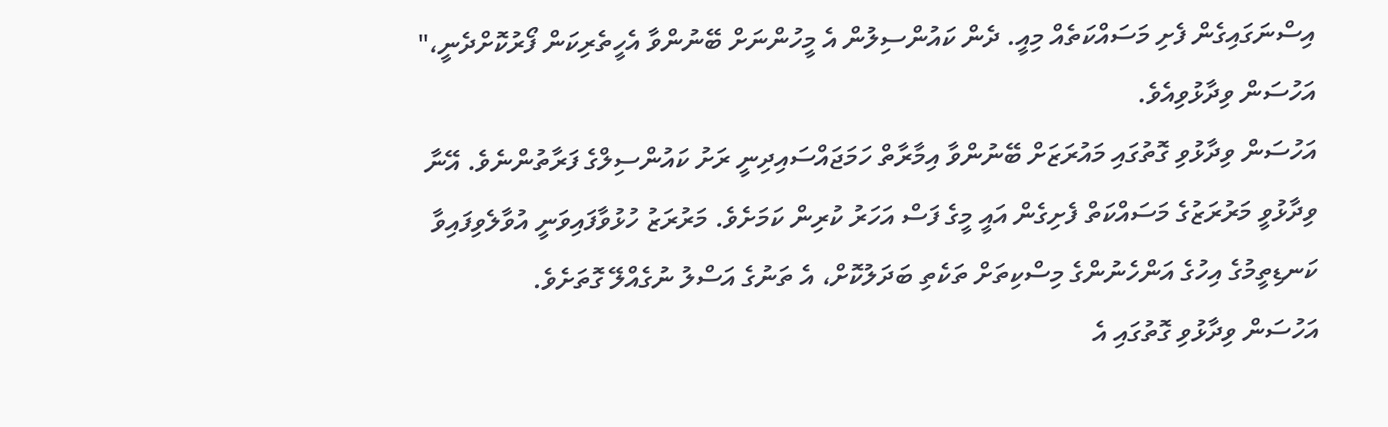އިސްނަގައިގެން ފެށި މަސައްކަތެއް މިއީ. ދެން ކައުންސިލުން އެ މީހުންނަށް ބޭނުންވާ އެހީތެރިކަން ފޯރުކޮށްދެނީ،" އަހުސަން ވިދާޅުވިއެވެ.
އަހުސަން ވިދާޅުވި ގޮތުގައި މައުރަޒަށް ބޭނުންވާ އިމާރާތް ހަމަޖައްސައިދިނީ ރަށު ކައުންސިލްގެ ފަރާތުންނެވެ. އޭނާ ވިދާޅުވީ މަރުރަޒުގެ މަސައްކަތް ފެށިގެން އައީ މީގެ ފަސް އަހަރު ކުރިން ކަމަށެވެ. މަރުރަޒު ހުޅުވާފައިވަނީ އުވާލެވިފައިވާ ކަނޑިތީމުގެ އިހުގެ އަންހެނުންގެ މިސްކިތަށް ތަކެތި ބަދަލުކޮށް، އެ ތަނުގެ އަސްލު ނުގެއްލޭ ގޮތަށެވެ.
އަހުސަން ވިދާޅުވި ގޮތުގައި އެ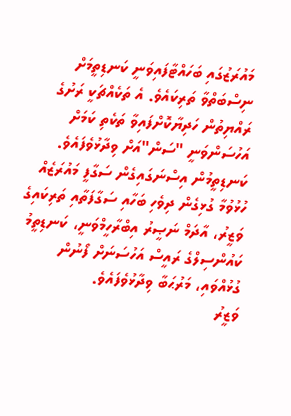މައުރަޒުގައި ބަހައްޓާފައިވަނީ ކަނޑިތީމަށް ނިސްބަތްވާ ތަރިކައެވެ. އެ ތަކެއްޗަކީ ރަށުގެ ރައްޔިތުން ހަދިޔާކޮށްފައިވާ ތަކެތި ކަމަށް އަހުސަންވަނީ "ސަން"އަށް ވިދާޅުވެފައެވެ.
ކަނޑިތީމުން އިސްނަގައިގެން ސަގާފީ މައުރަޒެއް ހުޅުވުމާ ގުޅިގެން ދިވެހި ބަހާއި ސަގާފަތާއި ތަރިކައިގެ ވަޒީރު، އާދަމް ނަޞީރު އިބްރާހީމްވަނީ، ކަނޑިތީމު ކައުންސިލްގެ ރައީސް އަހުސަނަށް ފޯނުން ގުޅުއްވައި، މަރުޙަބާ ވިދާޅުވެފައެވެ.
ވަޒީރު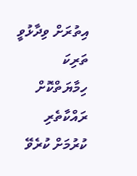އިތުރަށް ވިދާޅުވީ ތަރިކަ ހިމާޔަތްކޮށް ރައްކާތެރި ކުރުމަށް ކުރެވޭ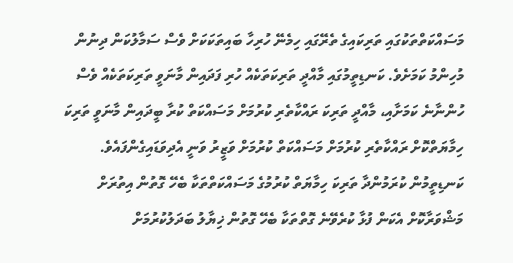މަސައްކަތްތަކުގައި ތަރިކައިގެ ތެރޭގައި ހިމެނޭ ހުރިހާ ބައިތަކަކަށް ވެސް ސަމާލުކަން ދިނުން މުހިންމު ކަމަށެވެ. ކަނޑިތީމުގައި މާއްދީ ތަރިކަތަކެއް ހުރި ފަދައިން މާނަވީ ތަރިކަތަކެއް ވެސް ހުންނާނެ ކަމަށާއި، މާއްދީ ތަރިކަ ރައްކާތެރި ކުރުމަށް މަސައްކަތް ކުރާ ބީދައިން މާނަވީ ތަރިކަ ހިމާޔަތްކޮށް ރައްކާތެރި ކުރުމަށް މަސައްކަތް ކުރުމަށް ވަޒީރު ވަނީ އެދިވަޑައިގެންފައެވެ.
ކަނޑިތީމުން ކުރަމުންދާ ތަރިކަ ހިމާޔަތް ކުރުމުގެ މަސައްކަތްތަކާ ބެހޭ ގޮތުން އިތުރަށް މަޝްވަރާކޮށް އެކަން ފުޅާ ކުރެވޭނެ ގޮތްތަކާ ބެހޭ ގޮތުން ޚިޔާލު ބަދަލުކުރުމަށް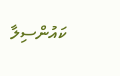ކައުންސިލާ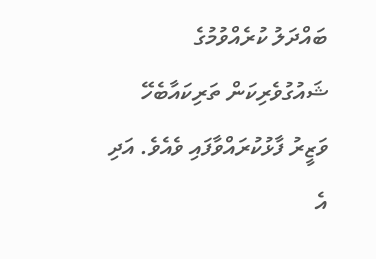ބައްދަލު ކުރެއްވުމުގެ ޝައުގުވެރިކަން ތަރިކައާބެހޭ ވަޒީރު ފާޅުކުރައްވާފައި ވެއެވެ. އަދި އެ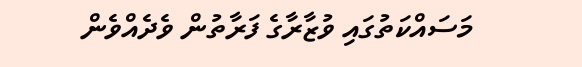މަސައްކަތުގައި ވުޒާރާގެ ފަރާތުން ވެދެއްވެން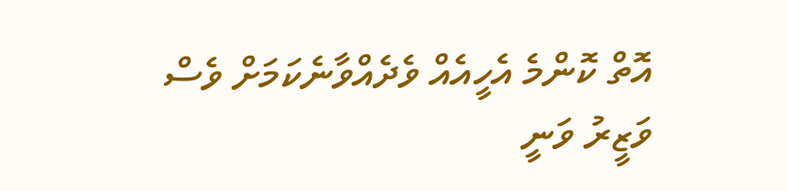އޮތް ކޮންމެ އެހީއެއް ވެދެއްވާނެކަމަށް ވެސް ވަޒީރު ވަނީ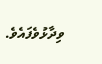ވިދާޅުވެފައެވެ.